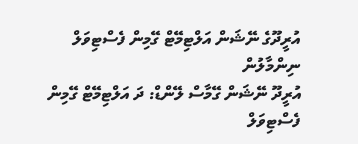އުރީދޫގެ ނޭޝަން އަލްޓިމޭޓް ގޭމިން ފެސްޓިވަލް ނިންމާލުން
އުރީދޫ ނޭޝަން ގޭމާސް ލޭންޑް: ދަ އަލްޓިމޭޓް ގޭމިން ފެސްޓިވަލް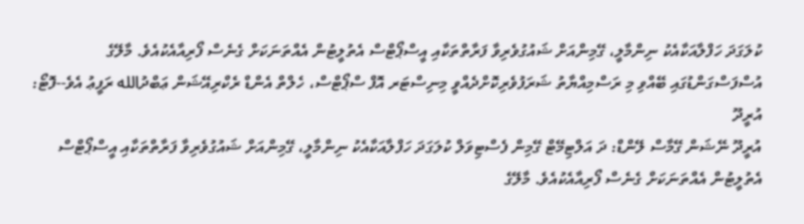ކުލަގަދަ ހަފްލާއަކާއެކު ނިންމާލީ، ގޭމިންއަށް ޝައުގުވެރިވާ ފަރާތްތަކާއި އީސްޕޯޓްސް އެތުލީޓުން އެއްތަނަކަށް ގެނެސް ފޯރިއާއެކުއެވެ. މާލޭގެ އުސްފަސްގަންޑުގައި ބޭއްވި މި ރަސްމިއްޔާތު ޝަރަފުވެރިކޮށްދެއްވީ މިނިސްޓަރ އޮފް ސްޕޯޓްސް، ހެލްތް އެންޑް ރެކްރިއޭޝަން ޢަބްދުالله ރަފީޢު އެވެ--ފޮޓޯ: އުރީދޫ
އުރީދޫ ނޭޝަން ގޭމާސް ލޭންޑް: ދަ އަލްޓިމޭޓް ގޭމިން ފެސްޓިވަލް ކުލަގަދަ ހަފްލާއަކާއެކު ނިންމާލީ، ގޭމިންއަށް ޝައުގުވެރިވާ ފަރާތްތަކާއި އީސްޕޯޓްސް އެތުލީޓުން އެއްތަނަކަށް ގެނެސް ފޯރިއާއެކުއެވެ. މާލޭގެ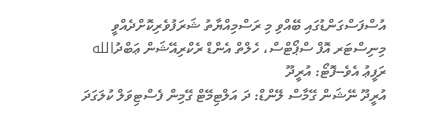އުސްފަސްގަންޑުގައި ބޭއްވި މި ރަސްމިއްޔާތު ޝަރަފުވެރިކޮށްދެއްވީ މިނިސްޓަރ އޮފް ސްޕޯޓްސް، ހެލްތް އެންޑް ރެކްރިއޭޝަން ޢަބްދުالله ރަފީޢު އެވެ--ފޮޓޯ: އުރީދޫ
އުރީދޫ ނޭޝަން ގޭމާސް ލޭންޑް: ދަ އަލްޓިމޭޓް ގޭމިން ފެސްޓިވަލް ކުލަގަދަ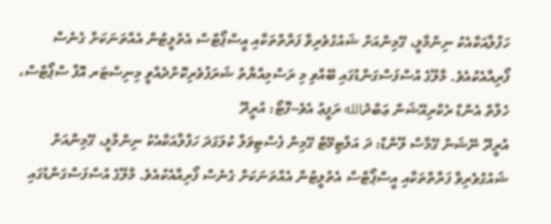ހަފްލާއަކާއެކު ނިންމާލީ، ގޭމިންއަށް ޝައުގުވެރިވާ ފަރާތްތަކާއި އީސްޕޯޓްސް އެތުލީޓުން އެއްތަނަކަށް ގެނެސް ފޯރިއާއެކުއެވެ. މާލޭގެ އުސްފަސްގަންޑުގައި ބޭއްވި މި ރަސްމިއްޔާތު ޝަރަފުވެރިކޮށްދެއްވީ މިނިސްޓަރ އޮފް ސްޕޯޓްސް، ހެލްތް އެންޑް ރެކްރިއޭޝަން ޢަބްދުالله ރަފީޢު އެވެ--ފޮޓޯ: އުރީދޫ
އުރީދޫ ނޭޝަން ގޭމާސް ލޭންޑް: ދަ އަލްޓިމޭޓް ގޭމިން ފެސްޓިވަލް ކުލަގަދަ ހަފްލާއަކާއެކު ނިންމާލީ، ގޭމިންއަށް ޝައުގުވެރިވާ ފަރާތްތަކާއި އީސްޕޯޓްސް އެތުލީޓުން އެއްތަނަކަށް ގެނެސް ފޯރިއާއެކުއެވެ. މާލޭގެ އުސްފަސްގަންޑުގައި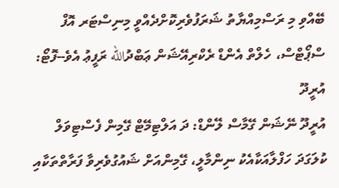ބޭއްވި މި ރަސްމިއްޔާތު ޝަރަފުވެރިކޮށްދެއްވީ މިނިސްޓަރ އޮފް ސްޕޯޓްސް، ހެލްތް އެންޑް ރެކްރިއޭޝަން ޢަބްދުالله ރަފީޢު އެވެ--ފޮޓޯ: އުރީދޫ
އުރީދޫ ނޭޝަން ގޭމާސް ލޭންޑް: ދަ އަލްޓިމޭޓް ގޭމިން ފެސްޓިވަލް ކުލަގަދަ ހަފްލާއަކާއެކު ނިންމާލީ، ގޭމިންއަށް ޝައުގުވެރިވާ ފަރާތްތަކާއި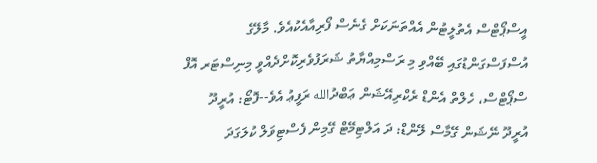އީސްޕޯޓްސް އެތުލީޓުން އެއްތަނަކަށް ގެނެސް ފޯރިއާއެކުއެވެ. މާލޭގެ އުސްފަސްގަންޑުގައި ބޭއްވި މި ރަސްމިއްޔާތު ޝަރަފުވެރިކޮށްދެއްވީ މިނިސްޓަރ އޮފް ސްޕޯޓްސް، ހެލްތް އެންޑް ރެކްރިއޭޝަން ޢަބްދުالله ރަފީޢު އެވެ--ފޮޓޯ: އުރީދޫ
އުރީދޫ ނޭޝަން ގޭމާސް ލޭންޑް: ދަ އަލްޓިމޭޓް ގޭމިން ފެސްޓިވަލް ކުލަގަދަ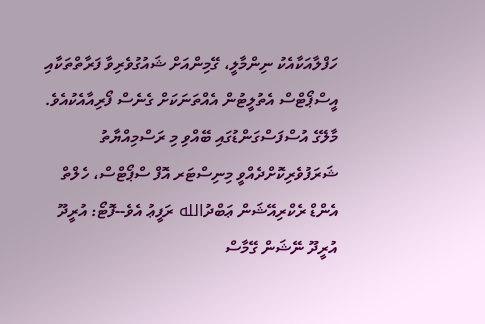ހަފްލާއަކާއެކު ނިންމާލީ، ގޭމިންއަށް ޝައުގުވެރިވާ ފަރާތްތަކާއި އީސްޕޯޓްސް އެތުލީޓުން އެއްތަނަކަށް ގެނެސް ފޯރިއާއެކުއެވެ. މާލޭގެ އުސްފަސްގަންޑުގައި ބޭއްވި މި ރަސްމިއްޔާތު ޝަރަފުވެރިކޮށްދެއްވީ މިނިސްޓަރ އޮފް ސްޕޯޓްސް، ހެލްތް އެންޑް ރެކްރިއޭޝަން ޢަބްދުالله ރަފީޢު އެވެ--ފޮޓޯ: އުރީދޫ
އުރީދޫ ނޭޝަން ގޭމާސް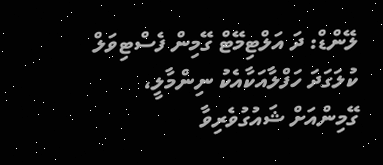ލޭންޑް: ދަ އަލްޓިމޭޓް ގޭމިން ފެސްޓިވަލް ކުލަގަދަ ހަފްލާއަކާއެކު ނިންމާލީ، ގޭމިންއަށް ޝައުގުވެރިވާ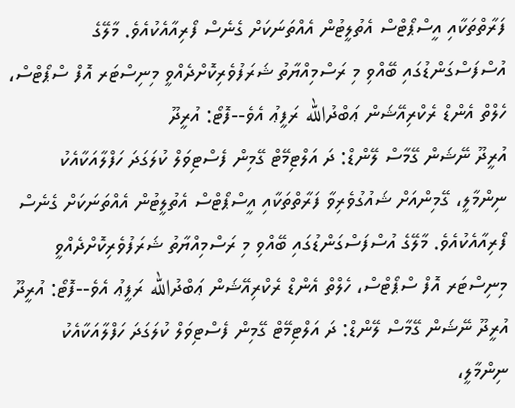ފަރާތްތަކާއި އީސްޕޯޓްސް އެތުލީޓުން އެއްތަނަކަށް ގެނެސް ފޯރިއާއެކުއެވެ. މާލޭގެ އުސްފަސްގަންޑުގައި ބޭއްވި މި ރަސްމިއްޔާތު ޝަރަފުވެރިކޮށްދެއްވީ މިނިސްޓަރ އޮފް ސްޕޯޓްސް، ހެލްތް އެންޑް ރެކްރިއޭޝަން ޢަބްދުالله ރަފީޢު އެވެ--ފޮޓޯ: އުރީދޫ
އުރީދޫ ނޭޝަން ގޭމާސް ލޭންޑް: ދަ އަލްޓިމޭޓް ގޭމިން ފެސްޓިވަލް ކުލަގަދަ ހަފްލާއަކާއެކު ނިންމާލީ، ގޭމިންއަށް ޝައުގުވެރިވާ ފަރާތްތަކާއި އީސްޕޯޓްސް އެތުލީޓުން އެއްތަނަކަށް ގެނެސް ފޯރިއާއެކުއެވެ. މާލޭގެ އުސްފަސްގަންޑުގައި ބޭއްވި މި ރަސްމިއްޔާތު ޝަރަފުވެރިކޮށްދެއްވީ މިނިސްޓަރ އޮފް ސްޕޯޓްސް، ހެލްތް އެންޑް ރެކްރިއޭޝަން ޢަބްދުالله ރަފީޢު އެވެ--ފޮޓޯ: އުރީދޫ
އުރީދޫ ނޭޝަން ގޭމާސް ލޭންޑް: ދަ އަލްޓިމޭޓް ގޭމިން ފެސްޓިވަލް ކުލަގަދަ ހަފްލާއަކާއެކު ނިންމާލީ،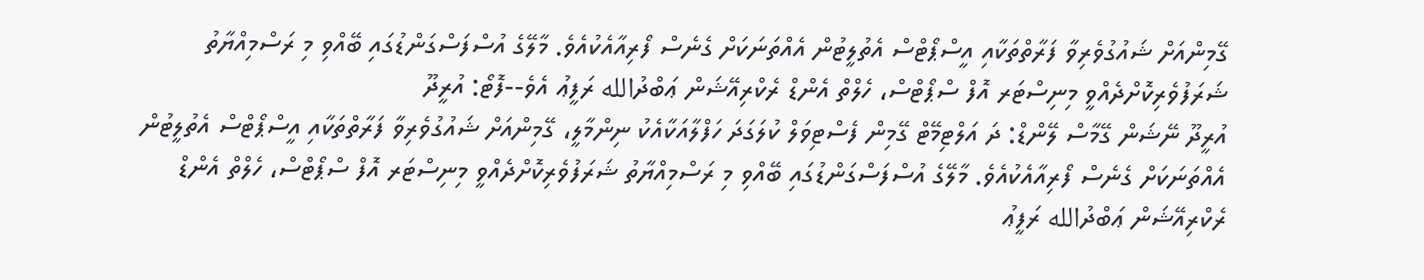ގޭމިންއަށް ޝައުގުވެރިވާ ފަރާތްތަކާއި އީސްޕޯޓްސް އެތުލީޓުން އެއްތަނަކަށް ގެނެސް ފޯރިއާއެކުއެވެ. މާލޭގެ އުސްފަސްގަންޑުގައި ބޭއްވި މި ރަސްމިއްޔާތު ޝަރަފުވެރިކޮށްދެއްވީ މިނިސްޓަރ އޮފް ސްޕޯޓްސް، ހެލްތް އެންޑް ރެކްރިއޭޝަން ޢަބްދުالله ރަފީޢު އެވެ--ފޮޓޯ: އުރީދޫ
އުރީދޫ ނޭޝަން ގޭމާސް ލޭންޑް: ދަ އަލްޓިމޭޓް ގޭމިން ފެސްޓިވަލް ކުލަގަދަ ހަފްލާއަކާއެކު ނިންމާލީ، ގޭމިންއަށް ޝައުގުވެރިވާ ފަރާތްތަކާއި އީސްޕޯޓްސް އެތުލީޓުން އެއްތަނަކަށް ގެނެސް ފޯރިއާއެކުއެވެ. މާލޭގެ އުސްފަސްގަންޑުގައި ބޭއްވި މި ރަސްމިއްޔާތު ޝަރަފުވެރިކޮށްދެއްވީ މިނިސްޓަރ އޮފް ސްޕޯޓްސް، ހެލްތް އެންޑް ރެކްރިއޭޝަން ޢަބްދުالله ރަފީޢު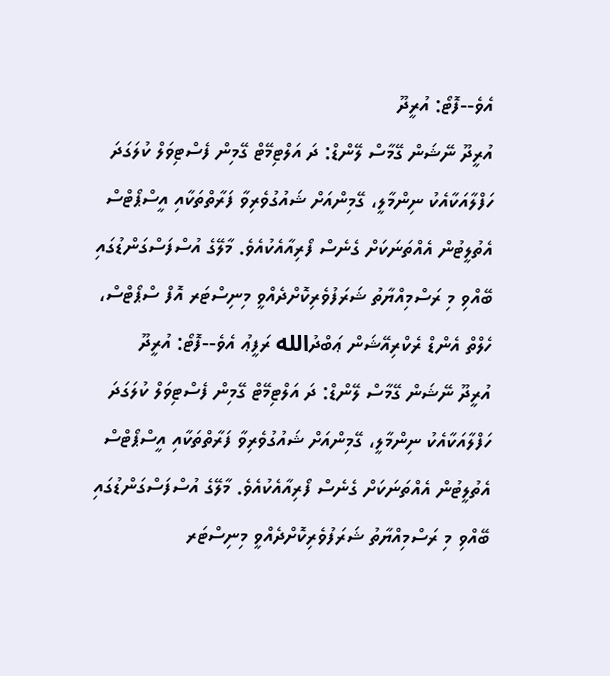އެވެ--ފޮޓޯ: އުރީދޫ
އުރީދޫ ނޭޝަން ގޭމާސް ލޭންޑް: ދަ އަލްޓިމޭޓް ގޭމިން ފެސްޓިވަލް ކުލަގަދަ ހަފްލާއަކާއެކު ނިންމާލީ، ގޭމިންއަށް ޝައުގުވެރިވާ ފަރާތްތަކާއި އީސްޕޯޓްސް އެތުލީޓުން އެއްތަނަކަށް ގެނެސް ފޯރިއާއެކުއެވެ. މާލޭގެ އުސްފަސްގަންޑުގައި ބޭއްވި މި ރަސްމިއްޔާތު ޝަރަފުވެރިކޮށްދެއްވީ މިނިސްޓަރ އޮފް ސްޕޯޓްސް، ހެލްތް އެންޑް ރެކްރިއޭޝަން ޢަބްދުالله ރަފީޢު އެވެ--ފޮޓޯ: އުރީދޫ
އުރީދޫ ނޭޝަން ގޭމާސް ލޭންޑް: ދަ އަލްޓިމޭޓް ގޭމިން ފެސްޓިވަލް ކުލަގަދަ ހަފްލާއަކާއެކު ނިންމާލީ، ގޭމިންއަށް ޝައުގުވެރިވާ ފަރާތްތަކާއި އީސްޕޯޓްސް އެތުލީޓުން އެއްތަނަކަށް ގެނެސް ފޯރިއާއެކުއެވެ. މާލޭގެ އުސްފަސްގަންޑުގައި ބޭއްވި މި ރަސްމިއްޔާތު ޝަރަފުވެރިކޮށްދެއްވީ މިނިސްޓަރ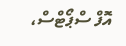އޮފް ސްޕޯޓްސް،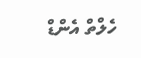ހެލްތް އެންޑް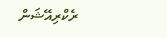ރެކްރިއޭޝަން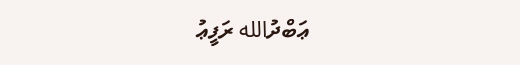ޢަބްދުالله ރަފީޢު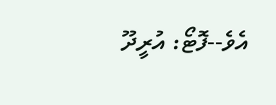އެވެ--ފޮޓޯ: އުރީދޫ